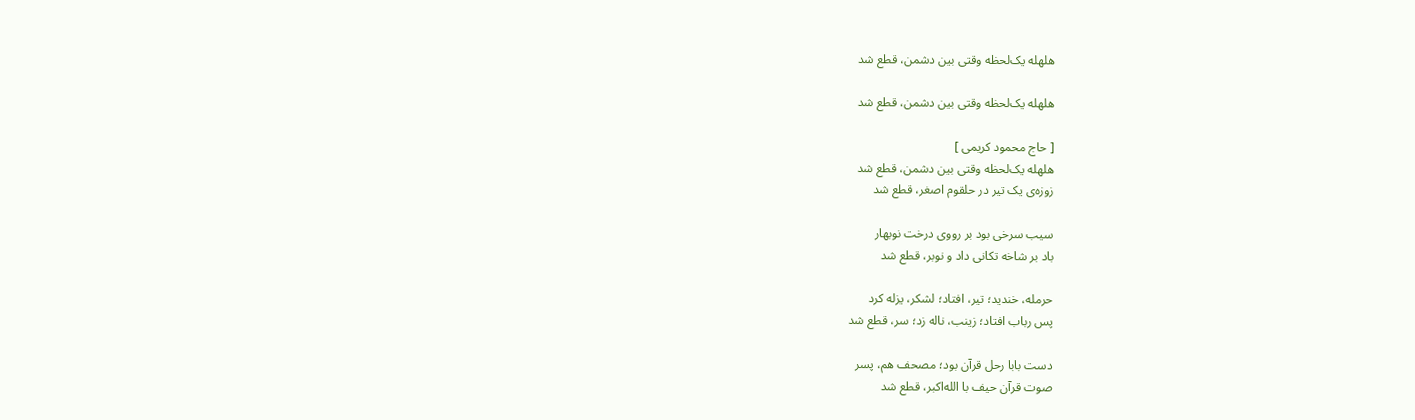هلهله یک‌لحظه وقتی بین دشمن، قطع شد

هلهله یک‌لحظه وقتی بین دشمن، قطع شد

[ حاج محمود کریمی ]
هلهله یک‌لحظه وقتی بین دشمن، قطع شد
زوزه‌ی یک تیر در حلقوم اصغر، قطع شد

سیب سرخی بود بر رووی درخت نوبهار
باد بر شاخه تکانی داد و نوبر، قطع شد

حرمله، خندید؛ تیر، افتاد؛ لشکر، یزله کرد
پس رباب افتاد؛ زینب، ناله زد؛ سر، قطع شد

دست بابا رحل قرآن بود؛ مصحف هم، پسر
صوت قرآن حیف با الله‌اکبر، قطع شد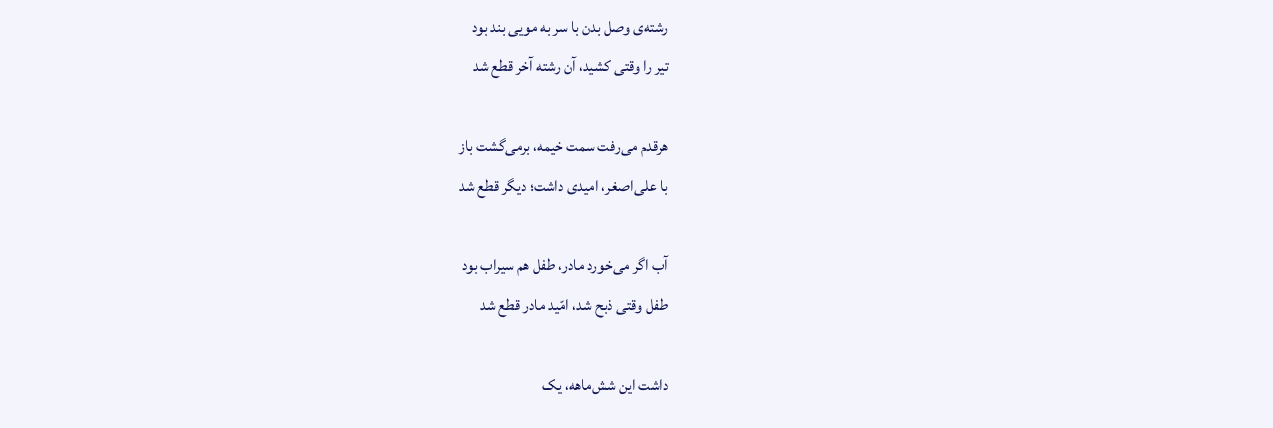رشته‌ی وصل بدن با سر به مویی بند بود
تیر را وقتی کشید، آن رشته آخر قطع شد

هرقدم می‌رفت سمت خیمه، برمی‌گشت باز
با علی‌اصغر، امیدی داشت؛ دیگر قطع شد

آب اگر می‌خورد مادر، طفل هم سیراب بود
طفل وقتی ذبح شد، امّید مادر قطع شد

داشت این شش‌ماهه،‌ یک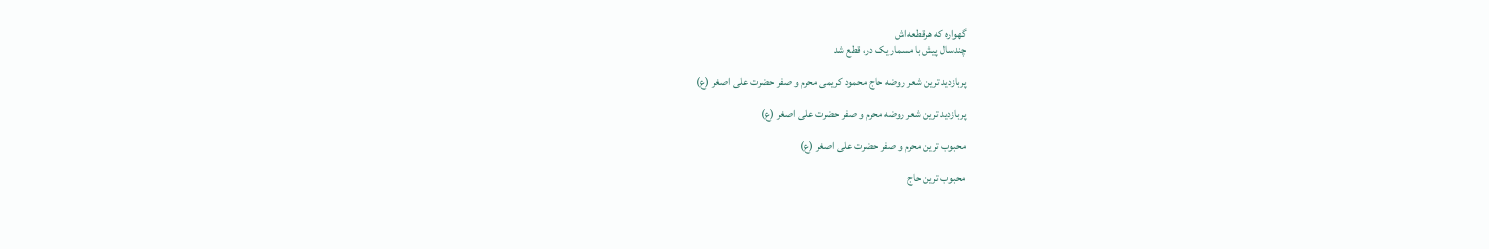گهواره که هرقطعه‌اش
چندسال پیش با مسمار یک در، قطع شد

پربازدید ترین شعر روضه حاج محمود کریمی محرم و صفر حضرت علی اصغر (ع)

پربازدید ترین شعر روضه محرم و صفر حضرت علی اصغر (ع)

محبوب ترین محرم و صفر حضرت علی اصغر (ع)

محبوب ترین حاج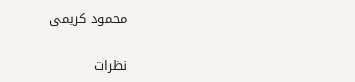محمود کریمی

نظرات